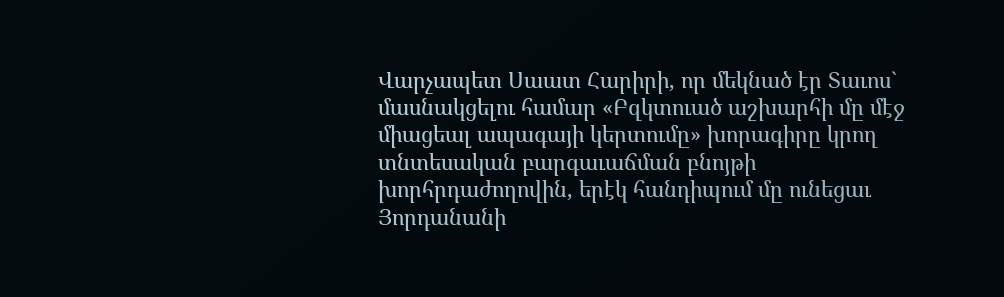Վարչապետ Սաատ Հարիրի, որ մեկնած էր Տաւոս` մասնակցելու համար «Բզկտուած աշխարհի մը մէջ միացեալ ապագայի կերտումը» խորագիրը կրող տնտեսական բարգաւաճման բնոյթի խորհրդաժողովին, երէկ հանդիպում մը ունեցաւ Յորդանանի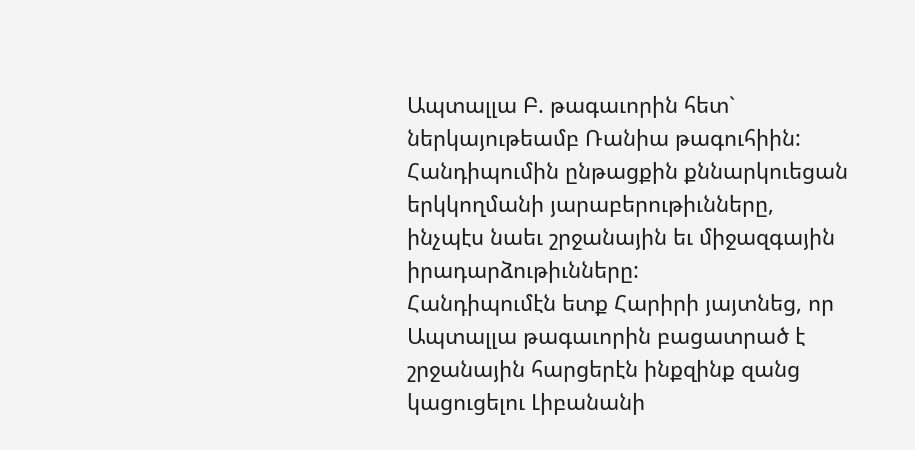Ապտալլա Բ. թագաւորին հետ` ներկայութեամբ Ռանիա թագուհիին:
Հանդիպումին ընթացքին քննարկուեցան երկկողմանի յարաբերութիւնները, ինչպէս նաեւ շրջանային եւ միջազգային իրադարձութիւնները:
Հանդիպումէն ետք Հարիրի յայտնեց, որ Ապտալլա թագաւորին բացատրած է շրջանային հարցերէն ինքզինք զանց կացուցելու Լիբանանի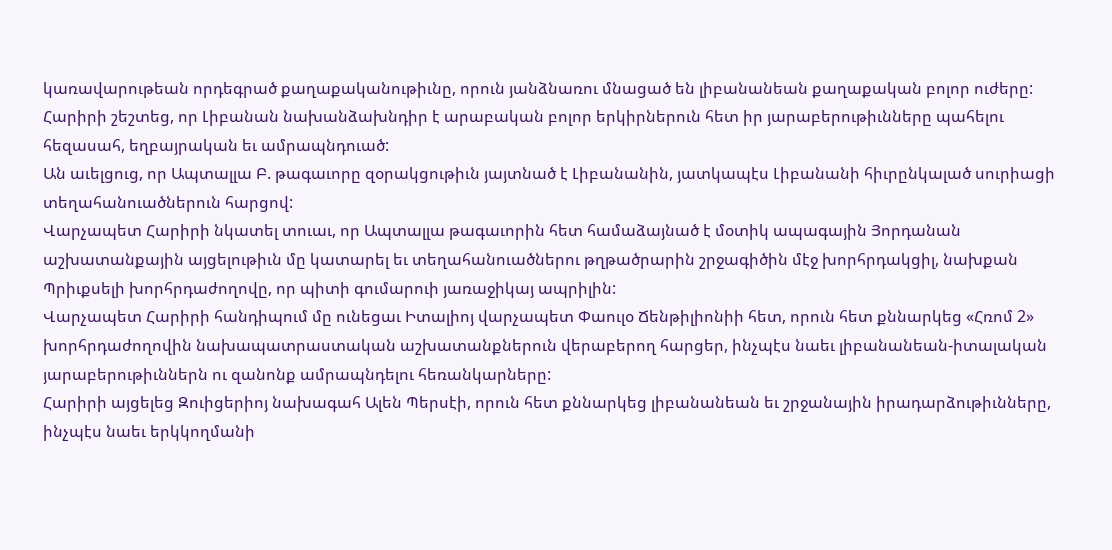կառավարութեան որդեգրած քաղաքականութիւնը, որուն յանձնառու մնացած են լիբանանեան քաղաքական բոլոր ուժերը:
Հարիրի շեշտեց, որ Լիբանան նախանձախնդիր է արաբական բոլոր երկիրներուն հետ իր յարաբերութիւնները պահելու հեզասահ, եղբայրական եւ ամրապնդուած:
Ան աւելցուց, որ Ապտալլա Բ. թագաւորը զօրակցութիւն յայտնած է Լիբանանին, յատկապէս Լիբանանի հիւրընկալած սուրիացի տեղահանուածներուն հարցով:
Վարչապետ Հարիրի նկատել տուաւ, որ Ապտալլա թագաւորին հետ համաձայնած է մօտիկ ապագային Յորդանան աշխատանքային այցելութիւն մը կատարել եւ տեղահանուածներու թղթածրարին շրջագիծին մէջ խորհրդակցիլ, նախքան Պրիւքսելի խորհրդաժողովը, որ պիտի գումարուի յառաջիկայ ապրիլին:
Վարչապետ Հարիրի հանդիպում մը ունեցաւ Իտալիոյ վարչապետ Փաուլօ Ճենթիլիոնիի հետ, որուն հետ քննարկեց «Հռոմ 2» խորհրդաժողովին նախապատրաստական աշխատանքներուն վերաբերող հարցեր, ինչպէս նաեւ լիբանանեան-իտալական յարաբերութիւններն ու զանոնք ամրապնդելու հեռանկարները:
Հարիրի այցելեց Զուիցերիոյ նախագահ Ալեն Պերսէի, որուն հետ քննարկեց լիբանանեան եւ շրջանային իրադարձութիւնները, ինչպէս նաեւ երկկողմանի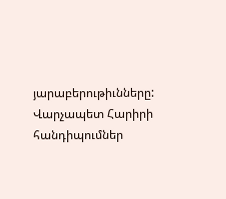յարաբերութիւնները:
Վարչապետ Հարիրի հանդիպումներ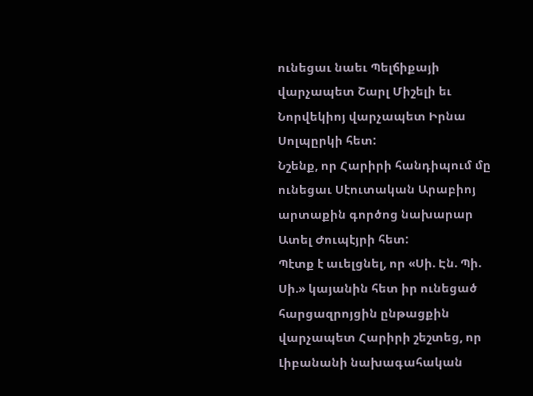ունեցաւ նաեւ Պելճիքայի վարչապետ Շարլ Միշելի եւ Նորվեկիոյ վարչապետ Իրնա Սոլպըրկի հետ:
Նշենք, որ Հարիրի հանդիպում մը ունեցաւ Սէուտական Արաբիոյ արտաքին գործոց նախարար Ատել Ժուպէյրի հետ:
Պէտք է աւելցնել, որ «Սի. Էն. Պի. Սի.» կայանին հետ իր ունեցած հարցազրոյցին ընթացքին վարչապետ Հարիրի շեշտեց, որ Լիբանանի նախագահական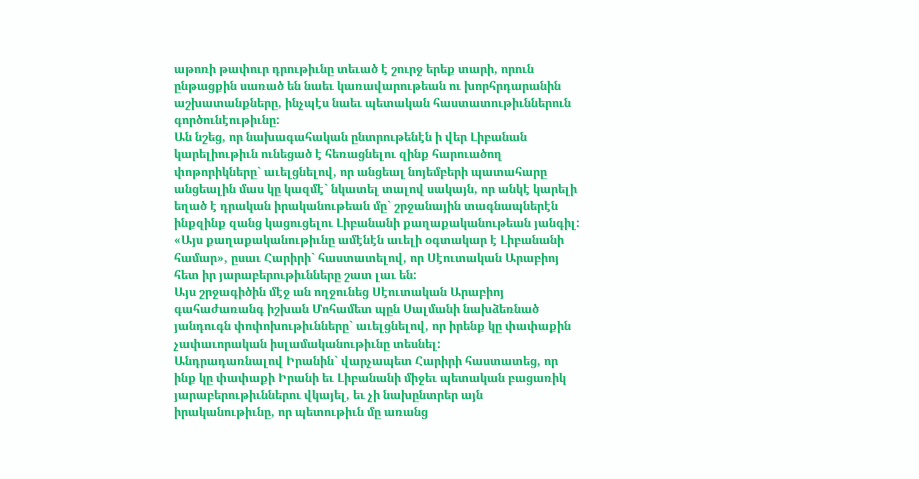աթոռի թափուր դրութիւնը տեւած է շուրջ երեք տարի, որուն ընթացքին սառած են նաեւ կառավարութեան ու խորհրդարանին աշխատանքները, ինչպէս նաեւ պետական հաստատութիւններուն գործունէութիւնը:
Ան նշեց, որ նախագահական ընտրութենէն ի վեր Լիբանան կարելիութիւն ունեցած է հեռացնելու զինք հարուածող փոթորիկները` աւելցնելով, որ անցեալ նոյեմբերի պատահարը անցեալին մաս կը կազմէ` նկատել տալով սակայն, որ անկէ կարելի եղած է դրական իրականութեան մը` շրջանային տագնապներէն ինքզինք զանց կացուցելու Լիբանանի քաղաքականութեան յանգիլ:
«Այս քաղաքականութիւնը ամէնէն աւելի օգտակար է Լիբանանի համար», ըսաւ Հարիրի` հաստատելով, որ Սէուտական Արաբիոյ հետ իր յարաբերութիւնները շատ լաւ են:
Այս շրջագիծին մէջ ան ողջունեց Սէուտական Արաբիոյ գահաժառանգ իշխան Մոհամետ պըն Սալմանի նախձեռնած յանդուգն փոփոխութիւնները` աւելցնելով, որ իրենք կը փափաքին չափաւորական իսլամականութիւնը տեսնել:
Անդրադառնալով Իրանին` վարչապետ Հարիրի հաստատեց, որ ինք կը փափաքի Իրանի եւ Լիբանանի միջեւ պետական բացառիկ յարաբերութիւններու վկայել, եւ չի նախընտրեր այն իրականութիւնը, որ պետութիւն մը առանց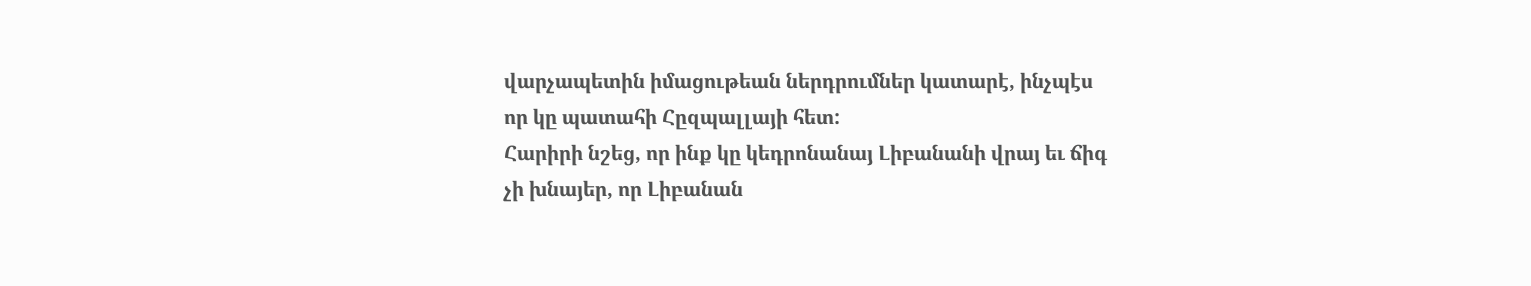վարչապետին իմացութեան ներդրումներ կատարէ, ինչպէս որ կը պատահի Հըզպալլայի հետ:
Հարիրի նշեց, որ ինք կը կեդրոնանայ Լիբանանի վրայ եւ ճիգ չի խնայեր, որ Լիբանան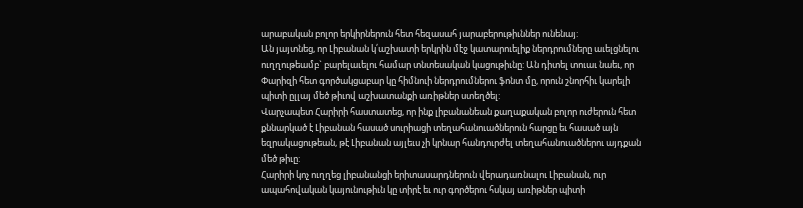արաբական բոլոր երկիրներուն հետ հեզասահ յարաբերութիւններ ունենայ:
Ան յայտնեց, որ Լիբանան կ՛աշխատի երկրին մէջ կատարուելիք ներդրումները աւելցնելու ուղղութեամբ` բարելաւելու համար տնտեսական կացութիւնը: Ան դիտել տուաւ նաեւ, որ Փարիզի հետ գործակցաբար կը հիմնուի ներդրումներու ֆոնտ մը, որուն շնորհիւ կարելի պիտի ըլլայ մեծ թիւով աշխատանքի առիթներ ստեղծել:
Վարչապետ Հարիրի հաստատեց, որ ինք լիբանանեան քաղաքական բոլոր ուժերուն հետ քննարկած է Լիբանան հասած սուրիացի տեղահանուածներուն հարցը եւ հասած այն եզրակացութեան, թէ Լիբանան այլեւս չի կրնար հանդուրժել տեղահանուածներու այդքան մեծ թիւը:
Հարիրի կոչ ուղղեց լիբանանցի երիտասարդներուն վերադառնալու Լիբանան, ուր ապահովական կայունութիւն կը տիրէ եւ ուր գործերու հսկայ առիթներ պիտի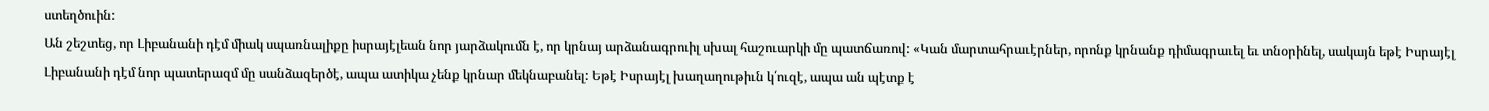ստեղծուին:
Ան շեշտեց, որ Լիբանանի դէմ միակ սպառնալիքը իսրայէլեան նոր յարձակումն է, որ կրնայ արձանագրուիլ սխալ հաշուարկի մը պատճառով: «Կան մարտահրաւէրներ, որոնք կրնանք դիմագրաւել եւ տնօրինել, սակայն եթէ Իսրայէլ Լիբանանի դէմ նոր պատերազմ մը սանձազերծէ, ապա ատիկա չենք կրնար մեկնաբանել: Եթէ Իսրայէլ խաղաղութիւն կ՛ուզէ, ապա ան պէտք է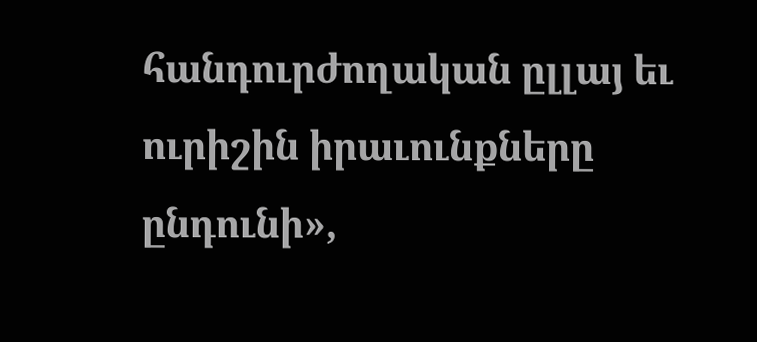հանդուրժողական ըլլայ եւ ուրիշին իրաւունքները ընդունի»,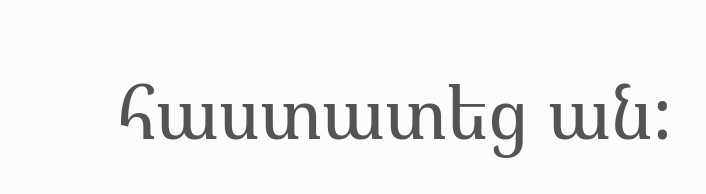հաստատեց ան: